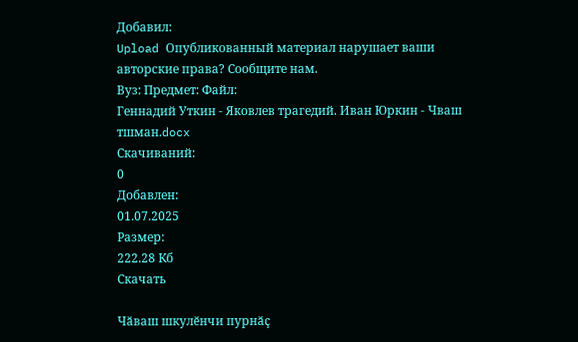Добавил:
Upload Опубликованный материал нарушает ваши авторские права? Сообщите нам.
Вуз: Предмет: Файл:
Геннадий Уткин - Яковлев трагедий. Иван Юркин - Чваш тшман.docx
Скачиваний:
0
Добавлен:
01.07.2025
Размер:
222.28 Кб
Скачать

Чӑваш шкулӗнчи пурнӑҫ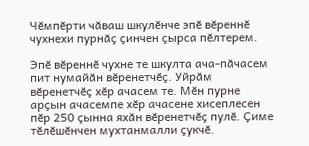Чӗмпӗрти чӑваш шкулӗнче эпӗ вӗреннӗ чухнехи пурнӑҫ ҫинчен ҫырса пӗлтерем.

Эпӗ вӗреннӗ чухне те шкулта ача-пӑчасем пит нумайӑн вӗренетчӗҫ. Уйрӑм вӗренетчӗҫ хӗр ачасем те. Мӗн пурне арҫын ачасемпе хӗр ачасене хисеплесен пӗр 250 ҫынна яхӑн вӗренетчӗҫ пулӗ. Ҫиме тӗлӗшӗнчен мухтанмалли ҫукчӗ.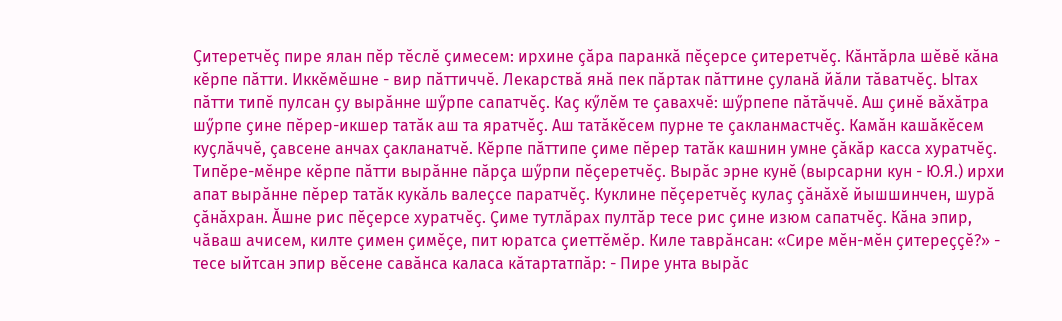Ҫитеретчӗҫ пире ялан пӗр тӗслӗ ҫимесем: ирхине ҫӑра паранкӑ пӗҫерсе ҫитеретчӗҫ. Кӑнтӑрла шӗвӗ кӑна кӗрпе пӑтти. Иккӗмӗшне - вир пӑттиччӗ. Лекарствӑ янӑ пек пӑртак пӑттине ҫуланӑ йӑли тӑватчӗҫ. Ытах пӑтти типӗ пулсан ҫу вырӑнне шӳрпе сапатчӗҫ. Каҫ кӳлӗм те ҫавахчӗ: шӳрпепе пӑтӑччӗ. Аш ҫинӗ вӑхӑтра шӳрпе ҫине пӗрер-икшер татӑк аш та яратчӗҫ. Аш татӑкӗсем пурне те ҫакланмастчӗҫ. Камӑн кашӑкӗсем куҫлӑччӗ, ҫавсене анчах ҫакланатчӗ. Кӗрпе пӑттипе ҫиме пӗрер татӑк кашнин умне ҫӑкӑр касса хуратчӗҫ. Типӗре-мӗнре кӗрпе пӑтти вырӑнне пӑрҫа шӳрпи пӗҫеретчӗҫ. Вырӑс эрне кунӗ (вырсарни кун - Ю.Я.) ирхи апат вырӑнне пӗрер татӑк кукӑль валеҫсе паратчӗҫ. Куклине пӗҫеретчӗҫ кулаҫ ҫӑнӑхӗ йышшинчен, шурӑ ҫӑнӑхран. Ӑшне рис пӗҫерсе хуратчӗҫ. Ҫиме тутлӑрах пултӑр тесе рис ҫине изюм сапатчӗҫ. Кӑна эпир, чӑваш ачисем, килте ҫимен ҫимӗҫе, пит юратса ҫиеттӗмӗр. Киле таврӑнсан: «Сире мӗн-мӗн ҫитереҫҫӗ?» - тесе ыйтсан эпир вӗсене савӑнса каласа кӑтартатпӑр: - Пире унта вырӑс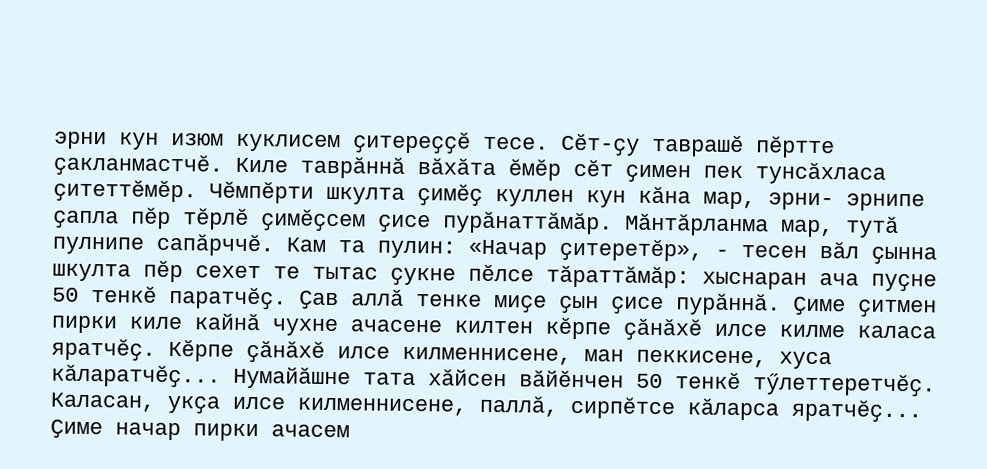эрни кун изюм куклисем ҫитереҫҫӗ тесе. Сӗт-ҫу таврашӗ пӗртте ҫакланмастчӗ. Киле таврӑннӑ вӑхӑта ӗмӗр сӗт ҫимен пек тунсӑхласа ҫитеттӗмӗр. Чӗмпӗрти шкулта ҫимӗҫ куллен кун кӑна мар, эрни- эрнипе ҫапла пӗр тӗрлӗ ҫимӗҫсем ҫисе пурӑнаттӑмӑр. Мӑнтӑрланма мар, тутӑ пулнипе сапӑрччӗ. Кам та пулин: «Начар ҫитеретӗр», - тесен вӑл ҫынна шкулта пӗр сехет те тытас ҫукне пӗлсе тӑраттӑмӑр: хыснаран ача пуҫне 50 тенкӗ паратчӗҫ. Ҫав аллӑ тенке миҫе ҫын ҫисе пурӑннӑ. Ҫиме ҫитмен пирки киле кайнӑ чухне ачасене килтен кӗрпе ҫӑнӑхӗ илсе килме каласа яратчӗҫ. Кӗрпе ҫӑнӑхӗ илсе килменнисене, ман пеккисене, хуса кӑларатчӗҫ... Нумайӑшне тата хӑйсен вӑйӗнчен 50 тенкӗ тӳлеттеретчӗҫ. Каласан, укҫа илсе килменнисене, паллӑ, сирпӗтсе кӑларса яратчӗҫ... Ҫиме начар пирки ачасем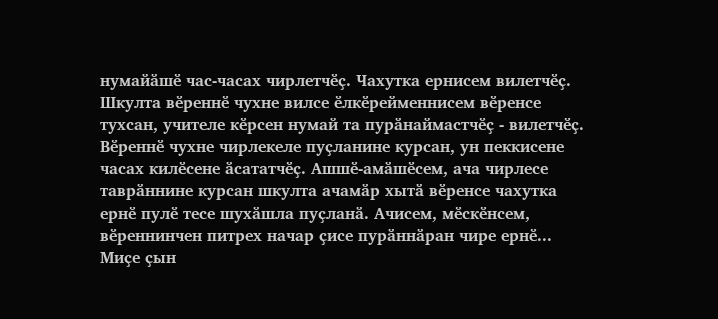нумайӑшӗ час-часах чирлетчӗҫ. Чахутка ернисем вилетчӗҫ. Шкулта вӗреннӗ чухне вилсе ӗлкӗрейменнисем вӗренсе тухсан, учителе кӗрсен нумай та пурӑнаймастчӗҫ - вилетчӗҫ. Вӗреннӗ чухне чирлекеле пуҫланине курсан, ун пеккисене часах килӗсене ӑсататчӗҫ. Ашшӗ-амӑшӗсем, ача чирлесе таврӑннине курсан шкулта ачамӑр хытӑ вӗренсе чахутка ернӗ пулӗ тесе шухӑшла пуҫланӑ. Ачисем, мӗскӗнсем, вӗреннинчен питрех начар ҫисе пурӑннӑран чире ернӗ... Миҫе ҫын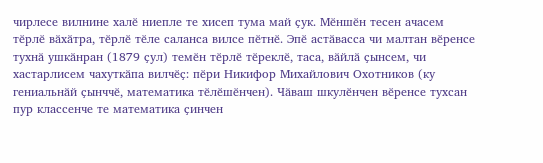чирлесе вилнине халӗ ниепле те хисеп тума май ҫук. Мӗншӗн тесен ачасем тӗрлӗ вӑхӑтра, тӗрлӗ тӗле саланса вилсе пӗтнӗ. Эпӗ астӑвасса чи малтан вӗренсе тухнӑ ушкӑнран (1879 ҫул) темӗн тӗрлӗ тӗреклӗ, таса, вӑйлӑ ҫынсем, чи хастарлисем чахуткӑпа вилчӗҫ: пӗри Никифор Михайлович Охотников (ку гениальнӑй ҫынччӗ, математика тӗлӗшӗнчен). Чӑваш шкулӗнчен вӗренсе тухсан пур классенче те математика ҫинчен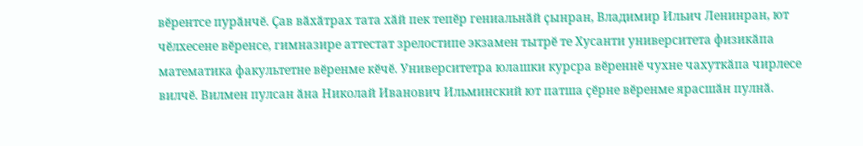вӗрентсе пурӑнчӗ. Ҫав вӑхӑтрах тата хӑй пек тепӗр гениальнӑй ҫынран, Владимир Ильич Ленинран, ют чӗлхесене вӗренсе, гимназире аттестат зрелостипе экзамен тытрӗ те Хусанти университета физикӑпа математика факультетне вӗренме кӗчӗ. Университетра юлашки курсра вӗреннӗ чухне чахуткӑпа чирлесе вилчӗ. Вилмен пулсан ӑна Николай Иванович Ильминский ют патша ҫӗрне вӗренме ярасшӑн пулнӑ.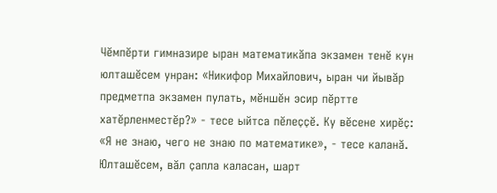Чӗмпӗрти гимназире ыран математикӑпа экзамен тенӗ кун юлташӗсем унран: «Никифор Михайлович, ыран чи йывӑр предметпа экзамен пулать, мӗншӗн эсир пӗртте хатӗрленместӗр?» - тесе ыйтса пӗлеҫҫӗ. Ку вӗсене хирӗҫ: «Я не знаю, чего не знаю по математике», - тесе каланӑ. Юлташӗсем, вӑл ҫапла каласан, шарт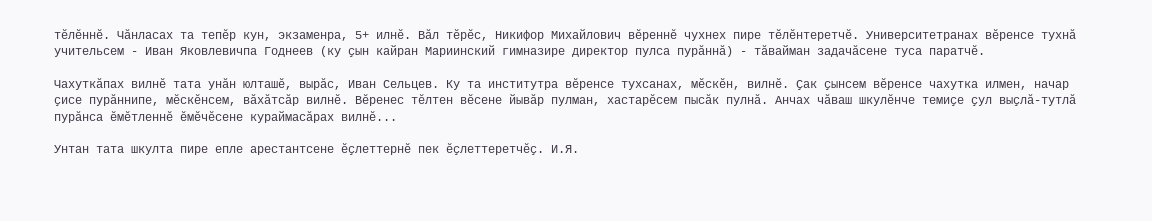тӗлӗннӗ. Чӑнласах та тепӗр кун, экзаменра, 5+ илнӗ. Вӑл тӗрӗс, Никифор Михайлович вӗреннӗ чухнех пире тӗлӗнтеретчӗ. Университетранах вӗренсе тухнӑ учительсем - Иван Яковлевичпа Годнеев (ку ҫын кайран Мариинский гимназире директор пулса пурӑннӑ) - тӑвайман задачӑсене туса паратчӗ.

Чахуткӑпах вилнӗ тата унӑн юлташӗ, вырӑс, Иван Сельцев. Ку та институтра вӗренсе тухсанах, мӗскӗн, вилнӗ. Ҫак ҫынсем вӗренсе чахутка илмен, начар ҫисе пурӑннипе, мӗскӗнсем, вӑхӑтсӑр вилнӗ. Вӗренес тӗлтен вӗсене йывӑр пулман, хастарӗсем пысӑк пулнӑ. Анчах чӑваш шкулӗнче темиҫе ҫул выҫлӑ-тутлӑ пурӑнса ӗмӗтленнӗ ӗмӗчӗсене кураймасӑрах вилнӗ...

Унтан тата шкулта пире епле арестантсене ӗҫлеттернӗ пек ӗҫлеттеретчӗҫ. И.Я.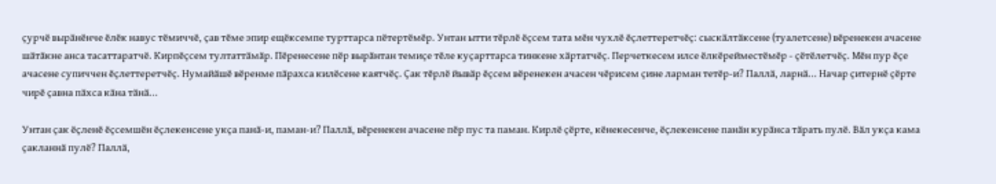ҫурчӗ вырӑнӗнче ӗлӗк навус тӗмиччӗ, ҫав тӗме эпир ещӗксемпе турттарса пӗтертӗмӗр. Унтан ытти тӗрлӗ ӗҫсем тата мӗн чухлӗ ӗҫлеттеретчӗҫ: сыскӑлтӑксене (туалетсене) вӗренекен ачасене шӑтӑкне анса тасаттаратчӗ. Кирпӗҫсем тултаттӑмӑр. Пӗренесене пӗр вырӑнтан темиҫе тӗле куҫарттарса тинкене хӑртатчӗҫ. Перчеткесем илсе ӗлкӗрейместӗмӗр - ҫӗтӗлетчӗҫ. Мӗн пур ӗҫе ачасене супиччен ӗҫлеттеретчӗҫ. Нумайӑшӗ вӗренме пӑрахса килӗсене каятчӗҫ. Ҫак тӗрлӗ йывӑр ӗҫсем вӗренекен ачасен чӗрисем ҫине ларман тетӗр-и? Паллӑ, ларнӑ... Начар ҫитернӗ ҫӗрте чирӗ ҫавна пӑхса кӑна тӑнӑ...

Унтан ҫак ӗҫленӗ ӗҫсемшӗн ӗҫлекенсене укҫа панӑ-и, паман-и? Паллӑ, вӗренекен ачасене пӗр пус та паман. Кирлӗ ҫӗрте, кӗнекесенче, ӗҫлекенсене панӑн курӑнса тӑрать пулӗ. Вӑл укҫа кама ҫакланнӑ пулӗ? Паллӑ,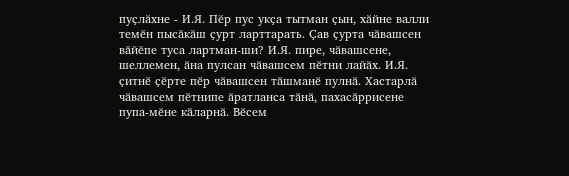пуҫлӑхне - И.Я. Пӗр пус укҫа тытман ҫын, хӑйне валли темӗн пысӑкӑш ҫурт ларттарать. Ҫав ҫурта чӑвашсен вӑйӗпе туса лартман-ши? И.Я. пире, чӑвашсене, шеллемен, ӑна пулсан чӑвашсем пӗтни лайӑх. И.Я. ҫитнӗ ҫӗрте пӗр чӑвашсен тӑшманӗ пулнӑ. Хастарлӑ чӑвашсем пӗтнипе ӑратланса тӑнӑ, пахасӑррисене пупа-мӗне кӑларнӑ. Вӗсем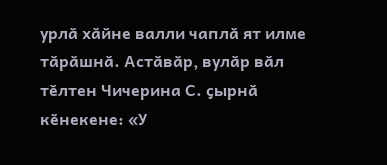урлӑ хӑйне валли чаплӑ ят илме тӑрӑшнӑ. Астӑвӑр, вулӑр вӑл тӗлтен Чичерина С. ҫырнӑ кӗнекене: «У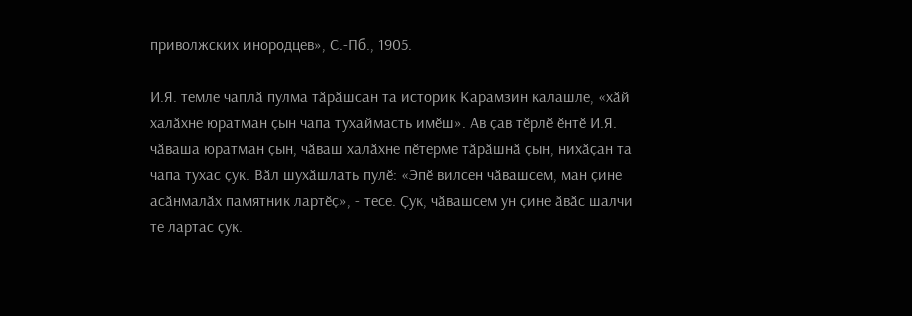приволжских инородцев», С.-Пб., 1905.

И.Я. темле чаплӑ пулма тӑрӑшсан та историк Карамзин калашле, «хӑй халӑхне юратман ҫын чапа тухаймасть имӗш». Ав ҫав тӗрлӗ ӗнтӗ И.Я. чӑваша юратман ҫын, чӑваш халӑхне пӗтерме тӑрӑшнӑ ҫын, нихӑҫан та чапа тухас ҫук. Вӑл шухӑшлать пулӗ: «Эпӗ вилсен чӑвашсем, ман ҫине асӑнмалӑх памятник лартӗҫ», - тесе. Ҫук, чӑвашсем ун ҫине ӑвӑс шалчи те лартас ҫук.